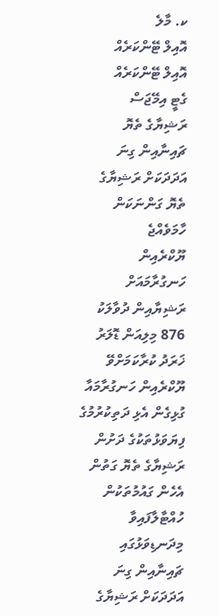ކ. މާލެ
އޮއިލް ޓޭންކަރެއް
އޮއިލް ޓޭންކަރެއް
ގެޓީ އިމޭޖަސް
ރަޝިޔާގެ ތެޔޮ
ޗައިނާއިން ގިނަ އަދަދަކަށް ރަޝިޔާގެ ތެޔޮ ގަންނަކަން ހާމަވެއްޖެ
ޔޫކްރެއިން ހަނގުރާމައަށް ރަޝިޔާއިން ދުވާލަކު 876 މިލިއަން ޑޮލަރު ޚަރަދު ކުރާކަމަށްވޭ
ޔޫކްރެއިން ހަނގުރާމައާ ގުޅިގެން އެޅި ދަތިކުރުމުގެ ފިޔަވަޅުތަކުގެ ދަށުން ރަޝިޔާގެ ތެޔޮ ގަތުން އެހެން ގައުމުތަކުން ހުއްޓާލާފައިވާ މިދަނޑިވަޅުގައި ޗައިނާއިން ގިނަ އަދަދަކަށް ރަޝިޔާގެ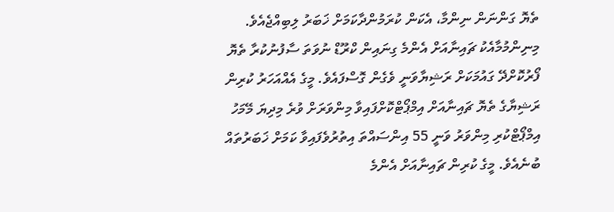ތެޔޮ ގަންނަން ނިންމާ، އެކަން ކުރަމުންދާކަމަށް ޚަބަރު ލިބިއްޖެއެވެ.
މިނިންމުމާއެކު ޗައިނާއަށް އެންމެ ގިނައިން ކްރޫޑް ނުވަތަ ސާފުނުކުރާ ތެޔޮ ފޯރުކޮށްދޭ ގައުމަކަށް ރަޝިޔާވަނީ ވެގެން ގޮސްފައެވެ. މީގެ އެއްއަހަރު ކުރިން ރަޝިޔާގެ ތެޔޮ ޗައިނާއަށް އިމްޕޯޓްކޮށްފައިވާ މިންވަރަށް ވުރެ މިދިޔަ މޭމަހު އިމްޕޯޓްކުރި މިންވަރު ވަނީ 55 އިންސައްތަ އިތުރުވެފައިވާ ކަމަށް ޚަބަރުތައް ބުނެއެވެ. މީގެ ކުރިން ޗައިނާއަށް އެންމެ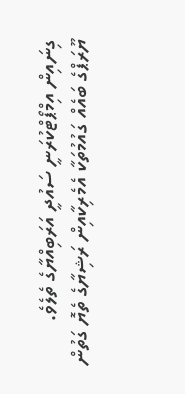ގިނައިން އިމްޕޯޓްކުރަނީ ސައުދީ އަރަބިއްޔާގެ ތެލެވެ.
ޔޫރަޕްގެ ބައެއް ގައުމުތަކާ އެމެރިކާއިން ރަޝިޔާގެ ތެޔޮ ގަތުން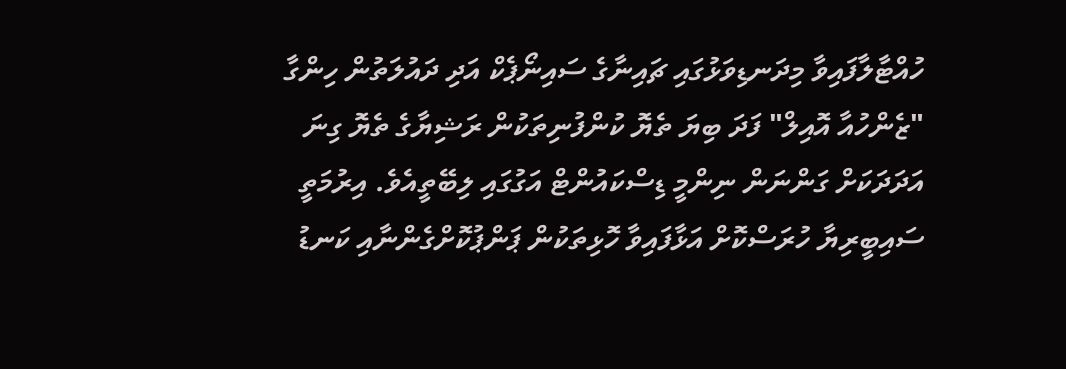ހުއްޓާލާފައިވާ މިދަނޑިވަޅުގައި ޗައިނާގެ ސައިނޯޕެކް އަދި ދައުލަތުން ހިންގާ "ޒެންހުއާ އޮއިލް" ފަދަ ބިޔަ ތެޔޮ ކުންފުނިތަކުން ރަޝިޔާގެ ތެޔޮ ގިނަ އަދަދަކަށް ގަންނަން ނިންމީ ޑިސްކައުންޓް އަގުގައި ލިބޭތީއެވެ. އިރުމަތީ ސައިބީރިޔާ ހުރަސްކޮށް އަޅާފައިވާ ހޮޅިތަކުން ޕަންޕުކޮށްގެންނާއި ކަނޑު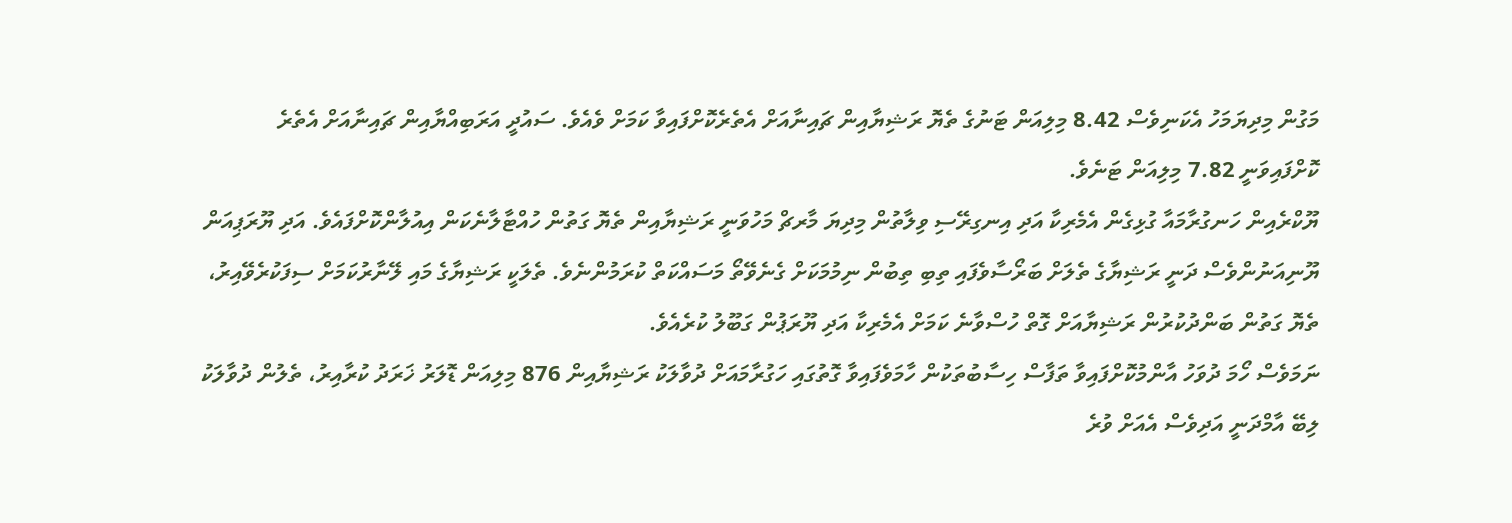މަގުން މިދިޔަމަހު އެކަނިވެސް 8.42 މިލިއަން ޓަނުގެ ތެޔޮ ރަޝިޔާއިން ޗައިނާއަށް އެތެރެކޮށްފައިވާ ކަމަށް ވެއެވެ. ސައުދީ އަރަބިއްޔާއިން ޗައިނާއަށް އެތެރެ ކޮށްފައިވަނީ 7.82 މިލިއަން ޓަނެވެ.
ޔޫކްރެއިން ހަނގުރާމައާ ގުޅިގެން އެމެރިކާ އަދި އިނގިރޭސި ވިލާތުން މިދިޔަ މާރޗް މަހުވަނީ ރަޝިޔާއިން ތެޔޮ ގަތުން ހުއްޓާލާނެކަން އިއުލާންކޮށްފައެވެ. އަދި ޔޫރަޕިއަން ޔޫނިއަނުންވެސް ދަނީ ރަޝިޔާގެ ތެލަށް ބަރޯސާވެފައި ތިބި ތިބުން ނިމުމަކަށް ގެނެވޭތޯ މަސައްކަތް ކުރަމުންނެވެ. ތެލަކީ ރަޝިޔާގެ މައި ލޭނާރުކަމަށް ސިފަކުރެވޭއިރު، ތެޔޮ ގަތުން ބަންދުކުރުން ރަޝިޔާއަށް ގޮތް ހުސްވާނެ ކަމަށް އެމެރިކާ އަދި ޔޫރަޕުން ގަބޫލު ކުރެއެވެ.
ނަމަވެސް ހޯމަ ދުވަހު އާންމުކޮށްފައިވާ ތަފާސް ހިސާބުތަކުން ހާމަވެފައިވާ ގޮތުގައި ހަގުރާމައަށް ދުވާލަކު ރަޝިޔާއިން 876 މިލިއަން ޑޮލަރު ޚަރަދު ކުރާއިރު، ތެލުން ދުވާލަކު ލިބޭ އާމްދަނީ އަދިވެސް އެއަށް ވުރެ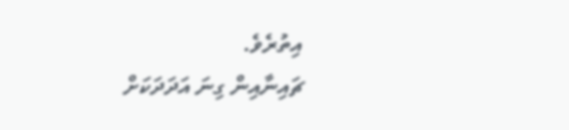އިތުރެވެ.
ޗައިނާއިން ގިނަ އަދަދަކަށް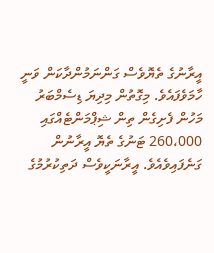އީރާނުގެ ތެޔޮވެސް ގަންނަމުންދާކަން ވަނީ ހާމަވެފައެވެ. މިގޮތުން މިދިޔަ ޑިސެމްބަރު މަހުން ފެށިގެން ތިން ޝިޕްމަންޓެއްގައި 260،000 ޓަނުގެ ތެޔޮ އީރާނުން ގަނެފައިވެއެވެ. އީރާނަކީވެސް ދަތިކުރުމުގެ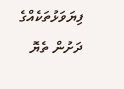ފިޔަވަޅުތަކެއްގެ ދަށުން ތެޔޮ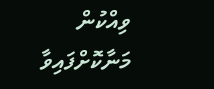ވިއްކުން މަނާކޮށްފައިވާ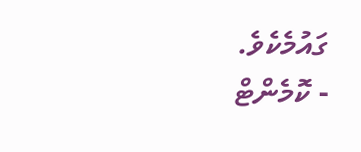ގައުމެކެވެ.
- ކޮމެންޓް